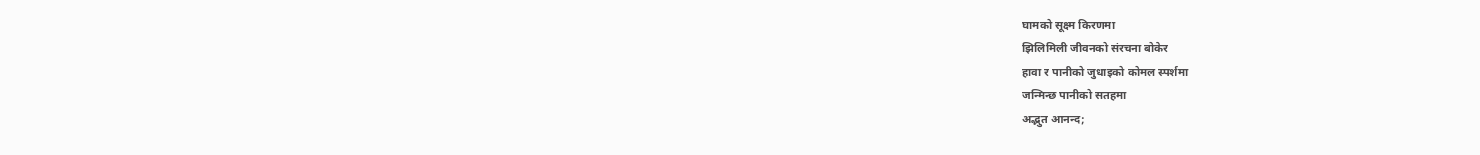घामको सूक्ष्म किरणमा
झिलिमिली जीवनको संरचना बोकेर
हावा र पानीको जुधाइको कोमल स्पर्शमा
जन्मिन्छ पानीको सतहमा
अद्भुत आनन्द;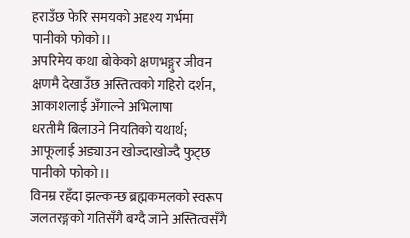हराउँछ फेरि समयको अदृश्य गर्भमा
पानीको फोको।।
अपरिमेय कथा बोकेको क्षणभङ्गुर जीवन
क्षणमै देखाउँछ अस्तित्वको गहिरो दर्शन,
आकाशलाई अँगाल्ने अभिलाषा
धरतीमै बिलाउने नियतिको यथार्थ;
आफूलाई अड्याउन खोज्दाखोज्दै फुट्छ
पानीको फोको।।
विनम्र रहँदा झल्कन्छ ब्रह्मकमलको स्वरूप
जलतरङ्गको गतिसँगै बग्दै जाने अस्तित्वसँगै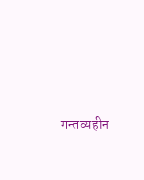गन्तव्यहीन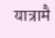यात्रामै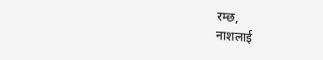रम्छ,
नाशलाई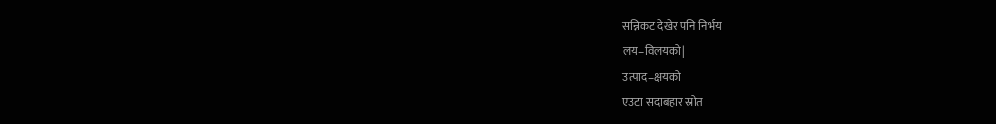सन्निकट देखेर पनि निर्भय
लय–विलयको|
उत्पाद–क्षयको
एउटा सदाबहार स्रोत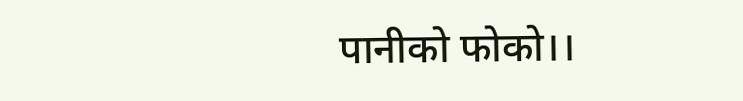पानीको फोको।।